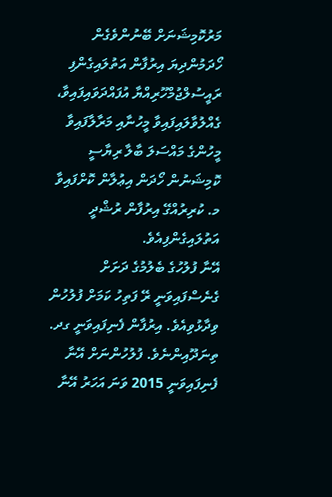މަރުކޮމިޝަނަށް ބޭނުންވެގެން ހޯދަމުންދިޔަ އިރުފާން އަތުލައިގެންފި
ރައީސުލްޖުމްހޫރިއްޔާ އުފައްދަވައިފައިވާ، ގެއްލުވާލައިފައިވާ މީހުނާއި މަރާލާފައިވާ މީހުންގެ މައްސަލަ ބާލާ ރިޔާސީ ކޮމިޝަނުން ހޯދަން އިޢުލާން ކޮށްފައިވާ މ. ކުރިރުއްގޭ އިރުފާން ރުޝްދީ އަތުލައިގެންފިއެވެ.
އޭނާ ފުލުހުގެ ބެލުމުގެ ދަށަށް ގެނެސްފައިވަނީ ރޭ ފަތިހު ކަމަށް ފުލުހުން ވިދާޅުވިއެވެ. އިރުފާން ފެނިފައިވަނީ ގދ. ތިނަދޫއިންނެވެ. ފުލުހުންނަށް އޭނާ ފެނިފައިވަނީ 2015 ވަނަ އަހަރު އޭނާ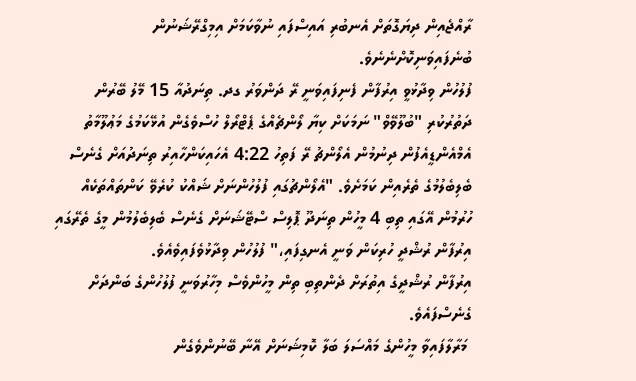ރާއްޖެއިން ދިޔަގޮތަށް އެނބުރި އައިސްފައި ނުވާކަމަށް އިމިގްރޭޝަނުން ބުނެފައިވަނިކޮށްނެނެވެ.
ފުލުހުން ވިދާޅުވީ އިރުފާން ފެނިފައިވަނީ ރޭ ދަންވަރު ގދ. ތިނަދުއާ 15 މޭލު ބޭރުން ދަތުރުކުރި "ބުލޫވޭވް" ނަމަކަށް ކިޔާ ލޯންޗެއްގެ ޕެޓްރޯލް ހުސްވެގެން އުޅޭކަމުގެ މަޢުލޫމާތު އެމްއެންޑީއެފުން ދިނުމުން އެލޯންޗު ރޭ ފަތިހު 4:22 އެހައިކަންހާއިރު ތިނަދުއަށް ގެނެސް ބެލިބެލުމުގެ ތެރެއިން ކަމަށެވެ. "އެލޯންޗުގައި ފުލުހުންނަށް ޝައްކު ކުރެވޭ ކަންތައްތަކެއް ހުރުމުން އޭގައި ތިބި 4 މީހުން ތިނަދޫ ޕޮލިސް ސްޓޭޝަނަށް ގެނެސް ބެލިބެލުމުން މީގެ ތެރޭގައި އިރުފާން ރުޝްދީ ހުރިކަން ވަނީ އެނގިފައި،" ފުލުހުން ވިދާޅުވެފައިވެއެވެ.
އިރުފާން ރުޝްދީގެ އިތުރަށް ދެންތިބި ތިން މީހުންވެސް މިހާރުވަނީ ފުލުހުންގެ ބަންދަށް ގެނެސްފައެވެ.
 މަރާލާފައިވާ މީހުންގެ މައްސަލަ ބަލާ ކޮމިޝަނަށް އޭނާ ބޭނުންވެގެން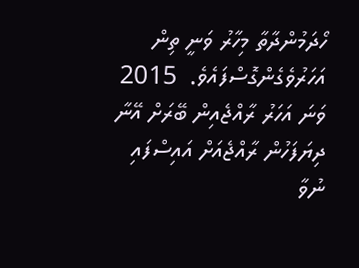ހޯދަމުންދާތާ މިހާރު ވަނީ ތިން އަހަރުވެގެންގޮސްފައެވެ.  2015 ވަނަ އަހަރު ރާއްޖެއިން ބޭރަށް އޭނާ ދިޔަފަހުން ރާއްޖެއަށް އައިސްފައި ނުވާ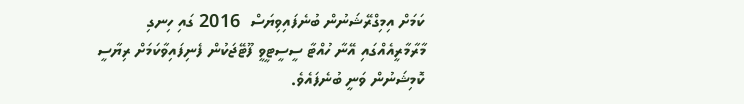ކަމަށް އިމިގްރޭޝަނުން ބުނެފައިވިޔަސް  2016 ގައި ހިނގި މާރާމާރީއެއްގައި އޭނާ ހުއްޓާ ސީސީޓީވީ ފޫޓޭޖަކުން ފެނިފައިވާކަމަށް ރިޔާސީ ކޮމިޝަނުން ވަނީ ބުނެފައެވެ.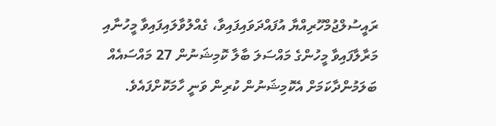ރައީސުލްޖުމްހޫރިއްޔާ އުފައްދަވައިފައިވާ، ގެއްލުވާލައިފައިވާ މީހުނާއި މަރާލާފައިވާ މީހުންގެ މައްސަލަ ބާލާ ކޮމިޝަނުން 27 މައްސައެއް ބަލަމުންދާކަމަށް އެކޮމިޝަނުން ކުރިން ވަނީ ހާމަކޮށްފައެވެ.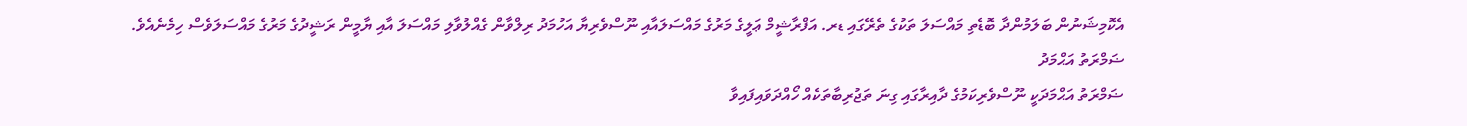އެކޮމިޝަނުން ބަލަމުންދާ ބޮޑެތި މައްސަލަ ތަކުގެ ތެރޭގައި ޑރ. އަފްރާޝީމް ޢަލީގެ މަރުގެ މައްސަލައާއި ނޫސްވެރިޔާ އަހުމަދު ރިލްވާން ގެއްލުވާލި މައްސަލަ އާއި ޔާމީން ރަޝީދުގެ މަރުގެ މައްސަލަވެސް ހިމެނެއެވެ.
ޟަމްރަތު އަޙްމަދު
ޟަމްރަތު އަޙްމަދަކީ ނޫސްވެރިކަމުގެ ދާއިރާގައި ގިނަ ތަޖުރިބާތަކެއް ހޯއްދަވައިފައިވާ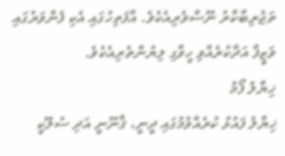ތަޖުރިބާކާރު ނޫސްވެރިއެކެވެ. އާފަތިހުގައި އެކި ފެންވަރުގައި ވަޒީފާ އަދާކުރެއްވި ހީވާގި ލިޔުންތެރިއެކެވެ.
ޚިޔާލު ފޯމު
ޚިޔާލު ފައުޅު ކުރެއްވުމުގައި ދީނީ، ޤާނޫނީ އަދި ސުލޫކީ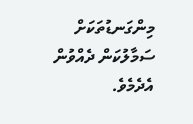މިންގަނޑުތަކަށް ސަމާލުކަން ދެއްވުން އެދެމެވެ.